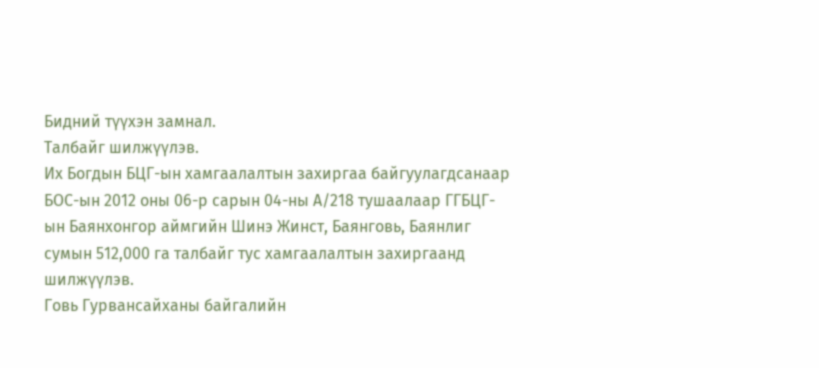Бидний түүхэн замнал.
Талбайг шилжүүлэв.
Их Богдын БЦГ-ын хамгаалалтын захиргаа байгуулагдсанаар БОС-ын 2012 оны 06-р сарын 04-ны А/218 тушаалаар ГГБЦГ-ын Баянхонгор аймгийн Шинэ Жинст, Баянговь, Баянлиг сумын 512,000 га талбайг тус хамгаалалтын захиргаанд шилжүүлэв.
Говь Гурвансайханы байгалийн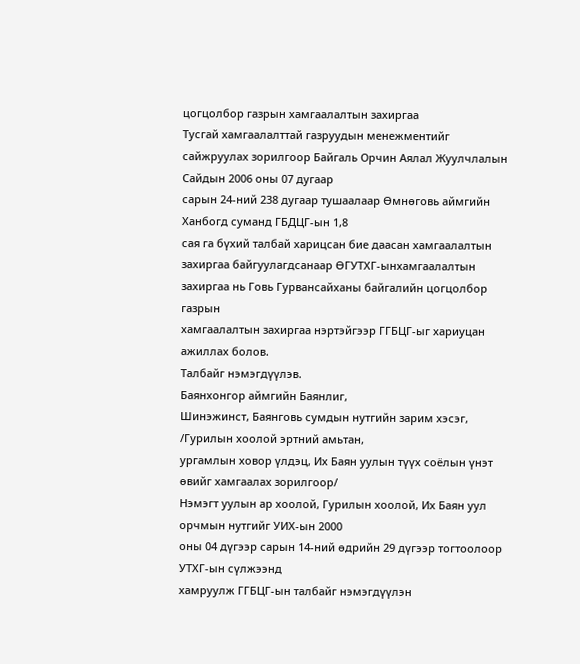цогцолбор газрын хамгаалалтын захиргаа
Тусгай хамгаалалттай газруудын менежментийг
сайжруулах зорилгоор Байгаль Орчин Аялал Жуулчлалын Сайдын 2006 оны 07 дугаар
сарын 24-ний 238 дугаар тушаалаар Өмнөговь аймгийн Ханбогд суманд ГБДЦГ-ын 1,8
сая га бүхий талбай харицсан бие даасан хамгаалалтын захиргаа байгуулагдсанаар ӨГУТХГ-ынхамгаалалтын
захиргаа нь Говь Гурвансайханы байгалийн цогцолбор газрын
хамгаалалтын захиргаа нэртэйгээр ГГБЦГ-ыг хариуцан ажиллах болов.
Талбайг нэмэгдүүлэв.
Баянхонгор аймгийн Баянлиг,
Шинэжинст, Баянговь сумдын нутгийн зарим хэсэг, /Гурилын хоолой эртний амьтан,
ургамлын ховор үлдэц, Их Баян уулын түүх соёлын үнэт өвийг хамгаалах зорилгоор/
Нэмэгт уулын ар хоолой, Гурилын хоолой, Их Баян уул орчмын нутгийг УИХ-ын 2000
оны 04 дүгээр сарын 14-ний өдрийн 29 дүгээр тогтоолоор УТХГ-ын сүлжээнд
хамруулж ГГБЦГ-ын талбайг нэмэгдүүлэн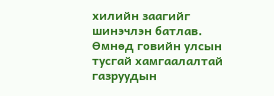хилийн заагийг шинэчлэн батлав.
Өмнөд говийн улсын тусгай хамгаалалтай газруудын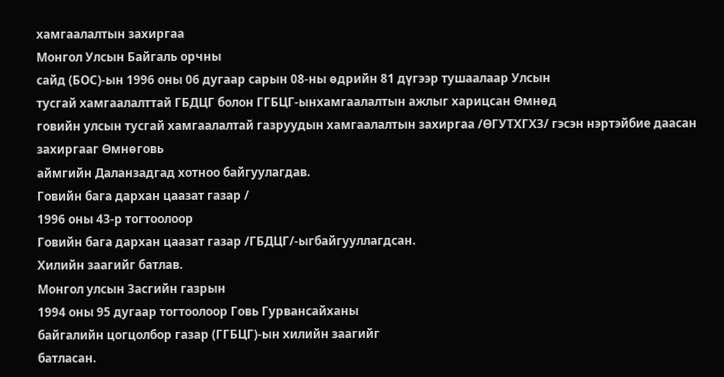хамгаалалтын захиргаа
Монгол Улсын Байгаль орчны
сайд (БОС)-ын 1996 оны 06 дугаар сарын 08-ны өдрийн 81 дүгээр тушаалаар Улсын
тусгай хамгаалалттай ГБДЦГ болон ГГБЦГ-ынхамгаалалтын ажлыг харицсан Өмнөд
говийн улсын тусгай хамгаалалтай газруудын хамгаалалтын захиргаа /ӨГУТХГХЗ/ гэсэн нэртэйбие даасан захиргааг Өмнөговь
аймгийн Даланзадгад хотноо байгуулагдав.
Говийн бага дархан цаазат газар /
1996 оны 43-р тогтоолоор
Говийн бага дархан цаазат газар /ГБДЦГ/-ыгбайгууллагдсан.
Хилийн заагийг батлав.
Монгол улсын Засгийн газрын
1994 оны 95 дугаар тогтоолоор Говь Гурвансайханы
байгалийн цогцолбор газар (ГГБЦГ)-ын хилийн заагийг
батласан.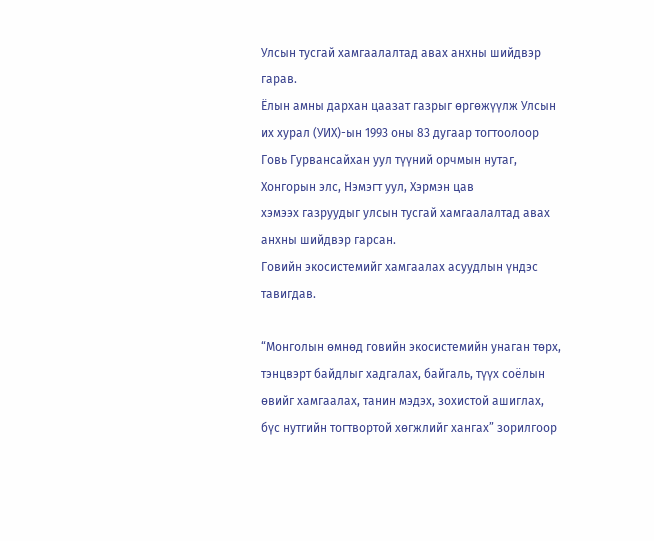Улсын тусгай хамгаалалтад авах анхны шийдвэр гарав.
Ёлын амны дархан цаазат газрыг өргөжүүлж Улсын
их хурал (УИХ)-ын 1993 оны 83 дугаар тогтоолоор
Говь Гурвансайхан уул түүний орчмын нутаг, Хонгорын элс, Нэмэгт уул, Хэрмэн цав
хэмээх газруудыг улсын тусгай хамгаалалтад авах анхны шийдвэр гарсан.
Говийн экосистемийг хамгаалах асуудлын үндэс тавигдав.

“Монголын өмнөд говийн экосистемийн унаган төрх, тэнцвэрт байдлыг хадгалах, байгаль, түүх соёлын өвийг хамгаалах, танин мэдэх, зохистой ашиглах, бүс нутгийн тогтвортой хөгжлийг хангах” зорилгоор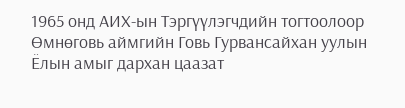1965 онд АИХ-ын Тэргүүлэгчдийн тогтоолоор Өмнөговь аймгийн Говь Гурвансайхан уулын Ёлын амыг дархан цаазат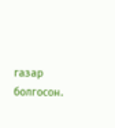газар болгосон.